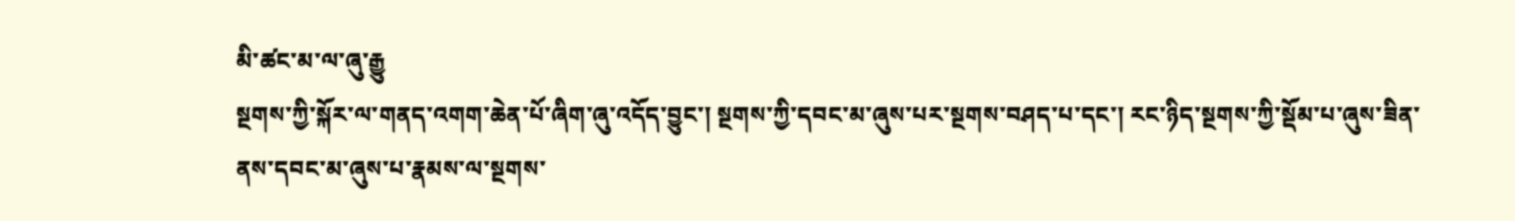མི་ཚང་མ་ལ་ཞུ་རྒྱུ
སྔགས་ཀྱི་སྐོར་ལ་གནད་འགག་ཆེན་པོ་ཞིག་ཞུ་འདོད་བྱུང་། སྔགས་ཀྱི་དབང་མ་ཞུས་པར་སྔགས་བཤད་པ་དང་། རང་ཉིད་སྔགས་ཀྱི་སྡོམ་པ་ཞུས་ཟིན་ནས་དབང་མ་ཞུས་པ་རྣམས་ལ་སྔགས་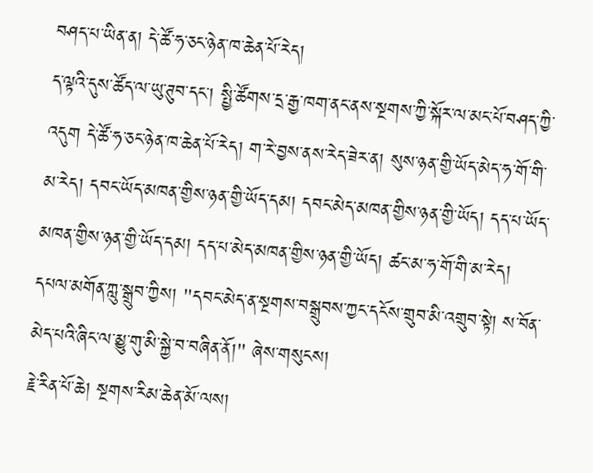བཤད་པ་ཡིན་ན། དེ་ཚོ་ཧ་ཅང་ཉེན་ཁ་ཆེན་པོ་རེད།
ད་ལྟའི་དུས་ཚོད་ལ་ཡུ་ཊུབ་དང་། སྤྱི་ཚོགས་དྲ་རྒྱ་ཁག་ནང་ནས་སྔགས་ཀྱི་སྐོར་ལ་མང་པོ་བཤད་ཀྱི་འདུག དེ་ཚོ་ཧ་ཅང་ཉེན་ཁ་ཆེན་པོ་རེད། ག་རེ་བྱས་ནས་རེད་ཟེར་ན། སུས་ཉན་གྱི་ཡོད་མེད་ཧ་གོ་གི་མ་རེད། དབང་ཡོད་མཁན་གྱིས་ཉན་གྱི་ཡོད་དམ། དབང་མེད་མཁན་གྱིས་ཉན་གྱི་ཡོད། དད་པ་ཡོད་མཁན་གྱིས་ཉན་གྱི་ཡོད་དམ། དད་པ་མེད་མཁན་གྱིས་ཉན་གྱི་ཡོད། ཚང་མ་ཧ་གོ་གི་མ་རེད།
དཔལ་མགོན་ཀླུ་སྒྲུབ་ཀྱིས། "དབང་མེད་ན་སྔགས་བསྒྲུབས་ཀྱང་དངོས་གྲུབ་མི་འགྲུབ་སྟེ། ས་བོན་མེད་པའི་ཞིང་ལ་མྱུ་གུ་མི་སྐྱེ་བ་བཞིན་ནོ།" ཞེས་གསུངས།
རྗེ་རིན་པོ་ཆེ། སྔགས་རིམ་ཆེན་མོ་ལས།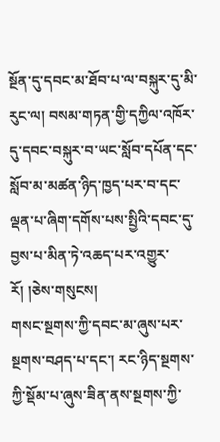སྔོན་དུ་དབང་མ་ཐོབ་པ་ལ་བསྐུར་དུ་མི་རུང་ལ། བསམ་གཏན་གྱི་དཀྱིལ་འཁོར་དུ་དབང་བསྐུར་བ་ཡང་སློབ་དཔོན་དང་སློབ་མ་མཚན་ཉིད་ཁྱད་པར་བ་དང་ལྡན་པ་ཞིག་དགོས་པས་སྤྱིའི་དབང་དུ་བྱས་པ་མིན་ཏེ་འཆད་པར་འགྱུར་རོ། །ཅེས་གསུངས།
གསང་སྔགས་ཀྱི་དབང་མ་ཞུས་པར་སྔགས་བཤད་པ་དང་། རང་ཉིད་སྔགས་ཀྱི་སྡོམ་པ་ཞུས་ཟིན་ནས་སྔགས་ཀྱི་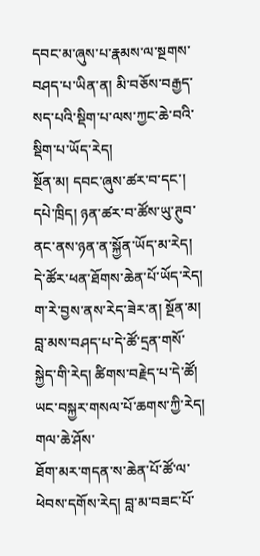དབང་མ་ཞུས་པ་རྣམས་ལ་སྔགས་བཤད་པ་ཡིན་ན། མི་བཅོས་བརྒྱད་སད་པའི་སྡིག་པ་ལས་ཀྱང་ཆེ་བའི་སྡིག་པ་ཡོད་རེད།
སྔོན་མ། དབང་ཞུས་ཚར་བ་དང་། དཔེ་ཁྲིད། ཉན་ཚར་བ་ཚོས་ཡུ་ཊུབ་ནང་ནས་ཉན་ན་སྐྱོན་ཡོད་མ་རེད། དེ་ཚོར་ཕན་ཐོགས་ཆེན་པོ་ཡོད་རེད། ག་རེ་བྱས་ནས་རེད་ཟེར་ན། སྔོན་མ། བླ་མས་བཤད་པ་དེ་ཚོ་དྲན་གསོ་སྐྱེད་གི་རེད། ཚིགས་བརྗེད་པ་དེ་ཚོ། ཡང་བསྐྱར་གསལ་པོ་ཆགས་ཀྱི་རེད།
གལ་ཆེ་ཤོས་
ཐོག་མར་གདན་ས་ཆེན་པོ་ཚོ་ལ་ཕེབས་དགོས་རེད། བླ་མ་བཟང་པོ་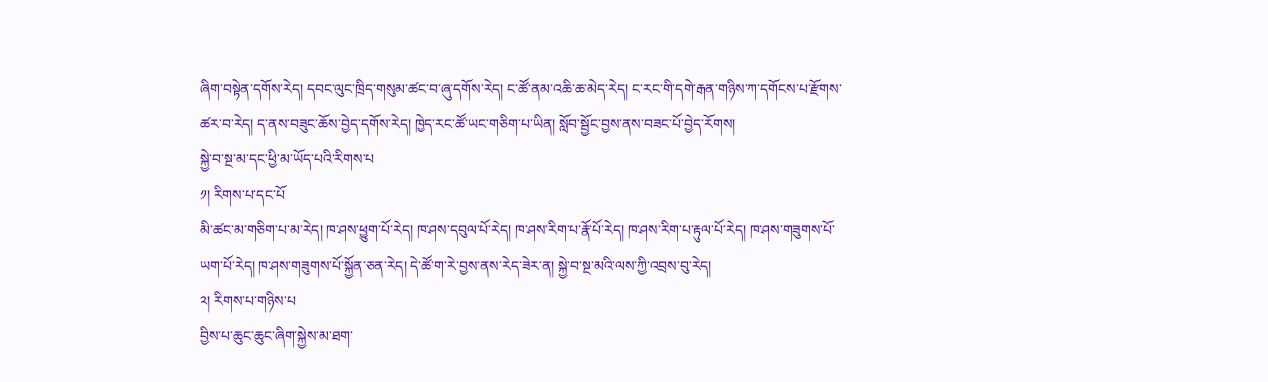ཞིག་བསྟེན་དགོས་རེད། དབང་ལུང་ཁྲིད་གསུམ་ཚང་བ་ཞུ་དགོས་རེད། ང་ཚོ་ནམ་འཆི་ཆ་མེད་རེད། ང་རང་གི་དགེ་རྒན་གཉིས་ཀ་དགོངས་པ་རྫོགས་ཚར་བ་རེད། ད་ནས་བཟུང་ཆོས་བྱེད་དགོས་རེད། ཁྱེད་རང་ཚོ་ཡང་གཅིག་པ་ཡིན། སློབ་སྦྱོང་བྱས་ནས་བཟང་པོ་བྱེད་རོགས།
སྐྱེ་བ་སྔ་མ་དང་ཕྱི་མ་ཡོད་པའི་རིགས་པ
༡། རིགས་པ་དང་པོ
མི་ཚང་མ་གཅིག་པ་མ་རེད། ཁ་ཤས་ཕྱུག་པོ་རེད། ཁ་ཤས་དབུལ་པོ་རེད། ཁ་ཤས་རིག་པ་རྣོ་པོ་རེད། ཁ་ཤས་རིག་པ་རྟུལ་པོ་རེད། ཁ་ཤས་གཟུགས་པོ་ཡག་པོ་རེད། ཁ་ཤས་གཟུགས་པོ་སྐྱོན་ཅན་རེད། དེ་ཚོ་ག་རེ་བྱས་ནས་རེད་ཟེར་ན། སྐྱེ་བ་སྔ་མའི་ལས་ཀྱི་འབྲས་བུ་རེད།
༢། རིགས་པ་གཉིས་པ
བྱིས་པ་ཆུང་ཆུང་ཞིག་སྐྱེས་མ་ཐག་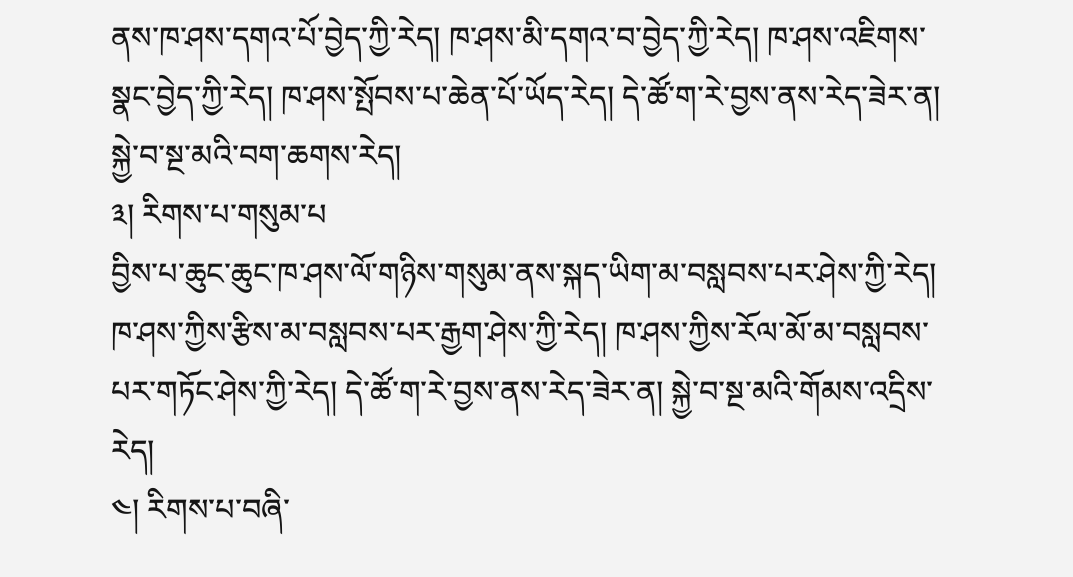ནས་ཁ་ཤས་དགའ་པོ་བྱེད་ཀྱི་རེད། ཁ་ཤས་མི་དགའ་བ་བྱེད་ཀྱི་རེད། ཁ་ཤས་འཇིགས་སྣང་བྱེད་ཀྱི་རེད། ཁ་ཤས་སྤོབས་པ་ཆེན་པོ་ཡོད་རེད། དེ་ཚོ་ག་རེ་བྱས་ནས་རེད་ཟེར་ན། སྐྱེ་བ་སྔ་མའི་བག་ཆགས་རེད།
༣། རིགས་པ་གསུམ་པ
བྱིས་པ་ཆུང་ཆུང་ཁ་ཤས་ལོ་གཉིས་གསུམ་ནས་སྐད་ཡིག་མ་བསླབས་པར་ཤེས་ཀྱི་རེད། ཁ་ཤས་ཀྱིས་རྩིས་མ་བསླབས་པར་རྒྱག་ཤེས་ཀྱི་རེད། ཁ་ཤས་ཀྱིས་རོལ་མོ་མ་བསླབས་པར་གཏོང་ཤེས་ཀྱི་རེད། དེ་ཚོ་ག་རེ་བྱས་ནས་རེད་ཟེར་ན། སྐྱེ་བ་སྔ་མའི་གོམས་འདྲིས་རེད།
༤། རིགས་པ་བཞི་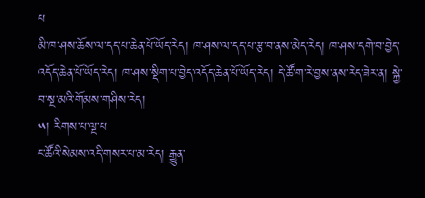པ
མི་ཁ་ཤས་ཆོས་ལ་དད་པ་ཆེན་པོ་ཡོད་རེད། ཁ་ཤས་ལ་དད་པ་རྩ་བ་ནས་མེད་རེད། ཁ་ཤས་དགེ་བ་བྱེད་འདོད་ཆེན་པོ་ཡོད་རེད། ཁ་ཤས་སྡིག་པ་བྱེད་འདོད་ཆེན་པོ་ཡོད་རེད། དེ་ཚོ་ག་རེ་བྱས་ནས་རེད་ཟེར་ན། སྐྱེ་བ་སྔ་མའི་གོམས་གཤིས་རེད།
༥། རིགས་པ་ལྔ་པ
ང་ཚོའི་སེམས་འདི་གསར་པ་མ་རེད། རྒྱུན་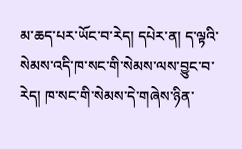མ་ཆད་པར་ཡོང་བ་རེད། དཔེར་ན། ད་ལྟའི་སེམས་འདི་ཁ་སང་གི་སེམས་ལས་བྱུང་བ་རེད། ཁ་སང་གི་སེམས་དེ་གཞེས་ཉིན་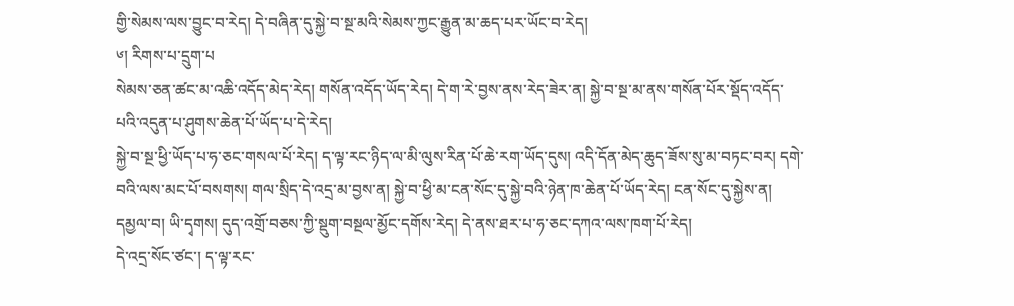གྱི་སེམས་ལས་བྱུང་བ་རེད། དེ་བཞིན་དུ་སྐྱེ་བ་སྔ་མའི་སེམས་ཀྱང་རྒྱུན་མ་ཆད་པར་ཡོང་བ་རེད།
༦། རིགས་པ་དྲུག་པ
སེམས་ཅན་ཚང་མ་འཆི་འདོད་མེད་རེད། གསོན་འདོད་ཡོད་རེད། དེ་ག་རེ་བྱས་ནས་རེད་ཟེར་ན། སྐྱེ་བ་སྔ་མ་ནས་གསོན་པོར་སྡོད་འདོད་པའི་འདུན་པ་ཤུགས་ཆེན་པོ་ཡོད་པ་དེ་རེད།
སྐྱེ་བ་སྔ་ཕྱི་ཡོད་པ་ཧ་ཅང་གསལ་པོ་རེད། ད་ལྟ་རང་ཉིད་ལ་མི་ལུས་རིན་པོ་ཆེ་རག་ཡོད་དུས། འདི་དོན་མེད་ཆུད་ཟོས་སུ་མ་བཏང་བར། དགེ་བའི་ལས་མང་པོ་བསགས། གལ་སྲིད་དེ་འདྲ་མ་བྱས་ན། སྐྱེ་བ་ཕྱི་མ་ངན་སོང་དུ་སྐྱེ་བའི་ཉེན་ཁ་ཆེན་པོ་ཡོད་རེད། ངན་སོང་དུ་སྐྱེས་ན། དམྱལ་བ། ཡི་དྭགས། དུད་འགྲོ་བཅས་ཀྱི་སྡུག་བསྔལ་མྱོང་དགོས་རེད། དེ་ནས་ཐར་པ་ཧ་ཅང་དཀའ་ལས་ཁག་པོ་རེད།
དེ་འདྲ་སོང་ཙང་། ད་ལྟ་རང་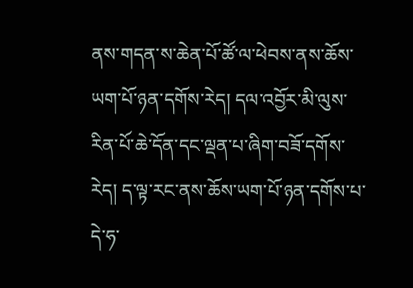ནས་གདན་ས་ཆེན་པོ་ཚོ་ལ་ཕེབས་ནས་ཆོས་ཡག་པོ་ཉན་དགོས་རེད། དལ་འབྱོར་མི་ལུས་རིན་པོ་ཆེ་དོན་དང་ལྡན་པ་ཞིག་བཟོ་དགོས་རེད། ད་ལྟ་རང་ནས་ཆོས་ཡག་པོ་ཉན་དགོས་པ་དེ་ཧ་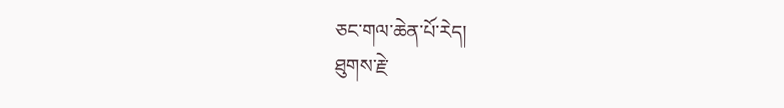ཅང་གལ་ཆེན་པོ་རེད།
ཐུགས་རྗེ་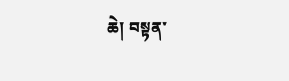ཆེ། བསྟན་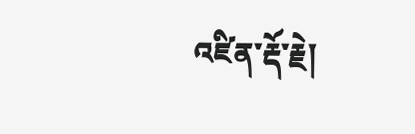འཛིན་རྡོ་རྗེ།